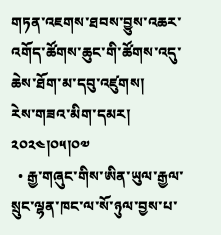གཏན་འཇགས་ཐབས་བྱུས་འཆར་འགོད་ཚོགས་ཆུང་གི་ཚོགས་འདུ་ཆེས་ཐོག་མ་དབུ་འཛུགས།
རེས་གཟའ་མིག་དམར། ༢༠༢༤།༠༥།༠༧
  • རྒྱ་གཞུང་གིས་ཨིན་ཡུལ་རྒྱལ་སྲུང་ལྷན་ཁང་ལ་སོ་ཉུལ་བྱས་པ་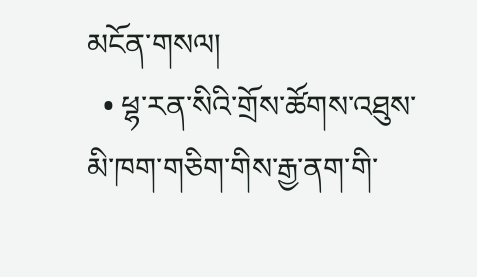མངོན་གསལ།
  • ཕྷ་རན་སིའི་གྲོས་ཚོགས་འཐུས་མི་ཁག་གཅིག་གིས་རྒྱ་ནག་གི་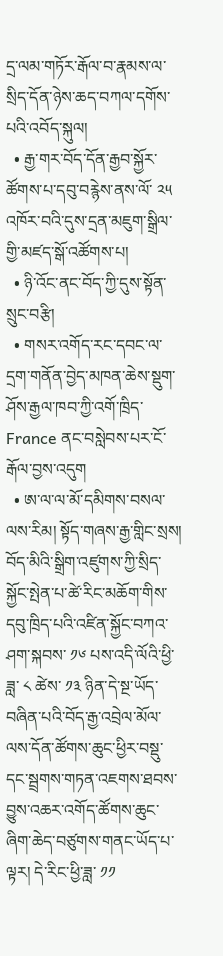དྲ་ལམ་གཏོར་རྒོལ་བ་རྣམས་ལ་སྲིད་དོན་ཉེས་ཆད་བཀལ་དགོས་པའི་འབོད་སྐུལ།
  • རྒྱ་གར་བོད་དོན་རྒྱབ་སྐྱོར་ཚོགས་པ་དབུ་བརྙེས་ནས་ལོ་ ༢༥ འཁོར་བའི་དུས་དྲན་མཇུག་སྒྲིལ་གྱི་མཛད་སྒོ་འཚོགས་པ།
  • ཉི་འོང་ནང་བོད་ཀྱི་དུས་སྟོན་སྲུང་བརྩི།
  • གསར་འགོད་རང་དབང་ལ་དྲག་གནོན་བྱེད་མཁན་ཆེས་སྡུག་ཤོས་རྒྱལ་ཁབ་ཀྱི་འགོ་ཁྲིད་ France ནང་བསླེབས་པར་ངོ་རྒོལ་བྱས་འདུག
  • ཨ་ལ་ལ་མོ་དམིགས་བསལ་ལས་རིམ། སྟོད་གཞས་རྒྱ་གླིང་སྲས།
བོད་མིའི་སྒྲིག་འཛུགས་ཀྱི་སྲིད་སྐྱོང་སྤེན་པ་ཚེ་རིང་མཆོག་གིས་དབུ་ཁྲིད་པའི་འཛིན་སྐྱོང་བཀའ་ཤག་སྐབས་ ༡༦ པས་འདི་ལོའི་ཕྱི་ཟླ་ ༨ ཚེས་ ༡༣ ཉིན་དེ་སྔ་ཡོད་བཞིན་པའི་བོད་རྒྱ་འབྲེལ་མོལ་ལས་དོན་ཚོགས་ཆུང་ཕྱིར་བསྡུ་དང་སྦྲགས་གཏན་འཇགས་ཐབས་བྱུས་འཆར་འགོད་ཚོགས་ཆུང་ཞིག་ཆེད་བཙུགས་གནང་ཡོད་པ་ལྟར། དེ་རིང་ཕྱི་ཟླ་ ༡༡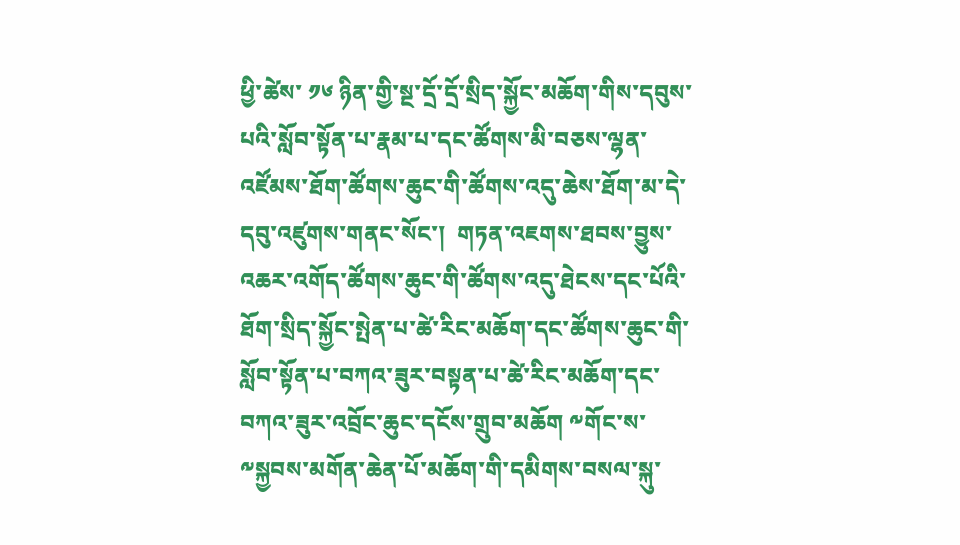ཕྱི་ཚེས་ ༡༦ ཉིན་གྱི་སྔ་དྲོ་དྲོ་སྲིད་སྐྱོང་མཆོག་གིས་དབུས་པའི་སློབ་སྟོན་པ་རྣམ་པ་དང་ཚོགས་མི་བཅས་ལྷན་འཛོམས་ཐོག་ཚོགས་ཆུང་གི་ཚོགས་འདུ་ཆེས་ཐོག་མ་དེ་དབུ་འཛུགས་གནང་སོང་།  གཏན་འཇགས་ཐབས་བྱུས་འཆར་འགོད་ཚོགས་ཆུང་གི་ཚོགས་འདུ་ཐེངས་དང་པོའི་ཐོག་སྲིད་སྐྱོང་སྤེན་པ་ཚེ་རིང་མཆོག་དང་ཚོགས་ཆུང་གི་སློབ་སྟོན་པ་བཀའ་ཟུར་བསྟན་པ་ཚེ་རིང་མཆོག་དང་བཀའ་ཟུར་འབྲོང་ཆུང་དངོས་གྲུབ་མཆོག ༸གོང་ས་༸སྐྱབས་མགོན་ཆེན་པོ་མཆོག་གི་དམིགས་བསལ་སྐུ་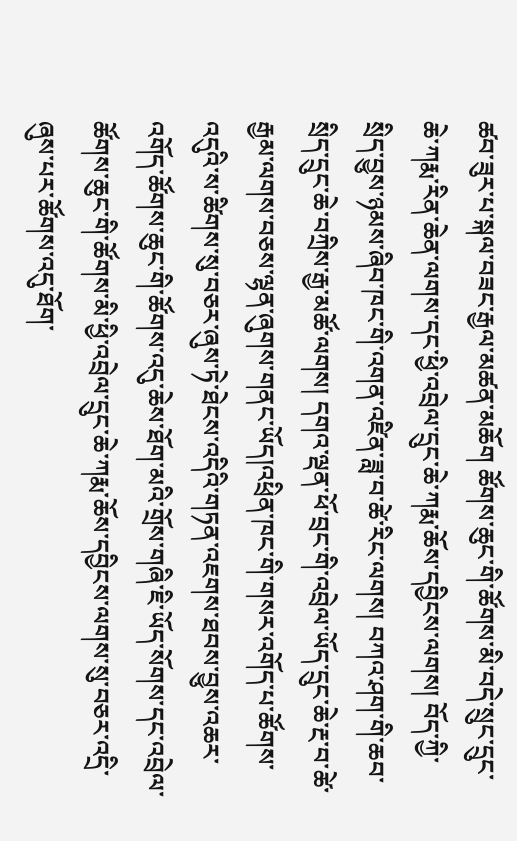ཚབ་ཟུར་པ་སྐལ་བཟང་རྒྱལ་མཚན་མཆོག ཚོགས་ཆུང་གི་ཚོགས་མི་བདེ་སྲུང་དྲུང་ཆེ་ཀརྨ་རིན་ཆེན་ལགས་དང་ཕྱི་འབྲེལ་དྲུང་ཆེ་ཀརྨ་ཆོས་དབྱིངས་ལགས། བོད་ཀྱི་སྲིད་བྱུས་ཉམས་ཞིབ་ཁང་གི་འགན་འཛིན་ཟླ་བ་ཚེ་རིང་ལགས། བཀའ་ཤག་གི་ཆབ་སྲིད་དྲུང་ཆེ་བཀྲིས་རྒྱ་མཚོ་ལགས། དགའ་ལྡན་ཕོ་བྲང་གི་འབྲེལ་ཡོད་དྲུང་ཆེ་རྔ་བ་ཚེ་རྒྱམ་ལགས་བཅས་ལྷན་ཞུགས་གནང་ཡོད།འཕྲིན་ཁང་གི་གསར་འགོད་པ་ཚོགས་འདུའི་ས་ཚིགས་སུ་བཅར་ཞུས་ཏེ་ཐེངས་འདིའི་གཏན་འཇགས་ཐབས་བྱུས་འཆར་འགོད་ཚོགས་ཆུང་གི་ཚོགས་འདུ་ཆེས་ཐོག་མའི་གྲོས་གཞི་ཇི་ཡོད་སོགས་དང་འབྲེལ་ཚོགས་ཆུང་གི་ཚོགས་མི་ཕྱི་འབྲེལ་དྲུང་ཆེ་ཀརྨ་ཆོས་དབྱིངས་ལགས་སུ་བཅར་འདྲི་ཞུས་པར་ཚོགས་འདུ་ཐོག་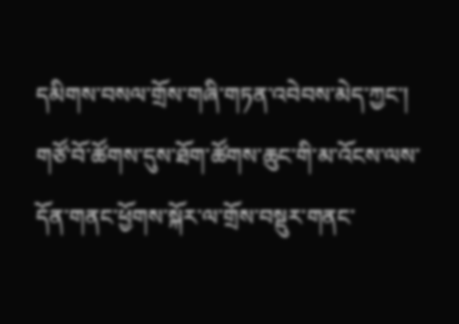དམིགས་བསལ་གྲོས་གཞི་གཏན་འབེབས་མེད་ཀྱང་། གཙོ་བོ་ཚོགས་དུས་ཐོག་ཚོགས་ཆུང་གི་མ་འོངས་ལས་དོན་གནང་ཕྱོགས་སྐོར་ལ་གྲོས་བསྡུར་གནང་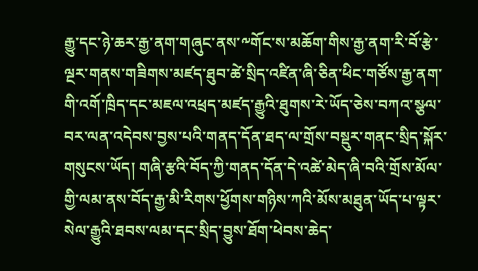རྒྱུ་དང་ཉེ་ཆར་རྒྱ་ནག་གཞུང་ནས་༸གོང་ས་མཆོག་གིས་རྒྱ་ནག་རི་བོ་རྩེ་ལྔར་གནས་གཟིགས་མཛད་ཐུབ་ཚེ་སྲིད་འཛིན་ཞི་ཅིན་ཕིང་གཙོས་རྒྱ་ནག་གི་འགོ་ཁྲིད་དང་མཇལ་འཕྲད་མཛད་རྒྱུའི་ཐུགས་རེ་ཡོད་ཅེས་བཀའ་སྩལ་བར་ལན་འདེབས་བྱས་པའི་གནད་དོན་ཐད་ལ་གྲོས་བསྡུར་གནང་སྲིད་སྐོར་གསུངས་ཡོད། གཞི་རྩའི་བོད་ཀྱི་གནད་དོན་དེ་འཚེ་མེད་ཞི་བའི་གྲོས་མོལ་གྱི་ལམ་ནས་བོད་རྒྱ་མི་རིགས་ཕྱོགས་གཉིས་ཀའི་མོས་མཐུན་ཡོད་པ་ལྟར་སེལ་རྒྱུའི་ཐབས་ལམ་དང་སྲིད་བྱུས་ཐོག་ཕེབས་ཆེད་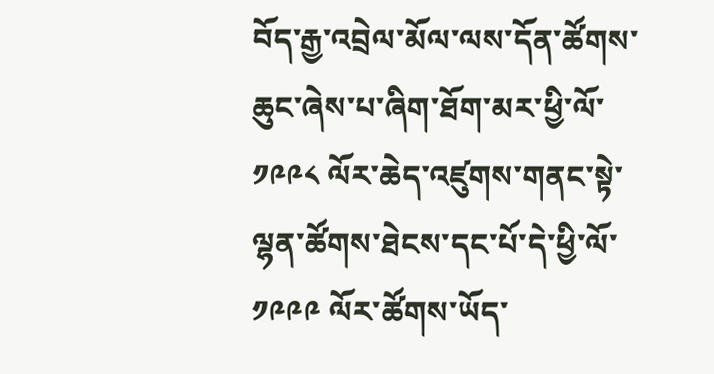བོད་རྒྱ་འབྲེལ་མོལ་ལས་དོན་ཚོགས་ཆུང་ཞེས་པ་ཞིག་ཐོག་མར་ཕྱི་ལོ་ ༡༩༩༨ ལོར་ཆེད་འཛུགས་གནང་སྟེ་ལྷན་ཚོགས་ཐེངས་དང་པོ་དེ་ཕྱི་ལོ་ ༡༩༩༩ ལོར་ཚོགས་ཡོད་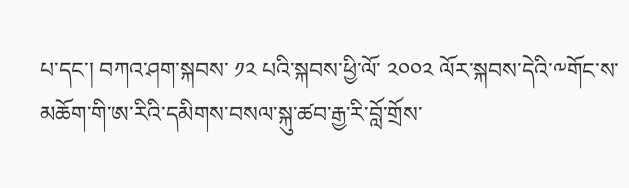པ་དང་། བཀའ་ཤག་སྐབས་ ༡༢ པའི་སྐབས་ཕྱི་ལོ་ ༢༠༠༢ ལོར་སྐབས་དེའི་༸གོང་ས་མཆོག་གི་ཨ་རིའི་དམིགས་བསལ་སྐུ་ཚབ་རྒྱ་རི་བློ་གྲོས་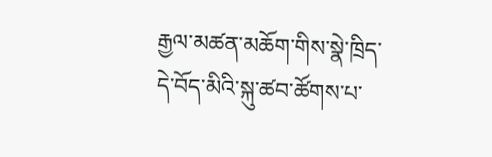རྒྱལ་མཚན་མཆོག་གིས་སྣེ་ཁྲིད་དེ་བོད་མིའི་སྐུ་ཚབ་ཚོགས་པ་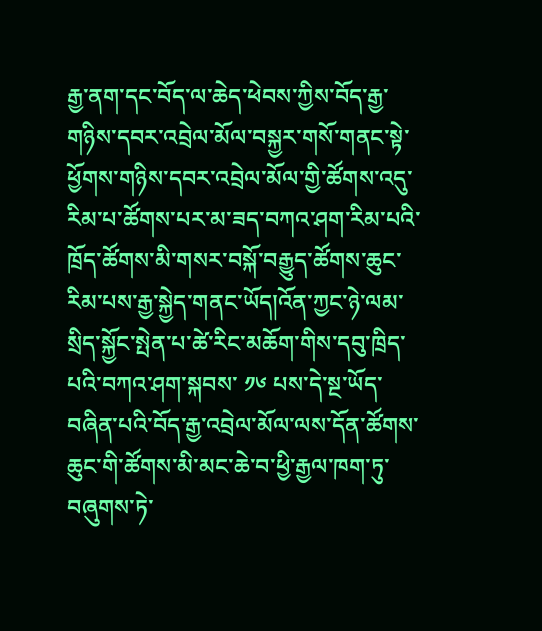རྒྱ་ནག་དང་བོད་ལ་ཆེད་ཕེབས་ཀྱིས་བོད་རྒྱ་གཉིས་དབར་འབྲེལ་མོལ་བསྐྱར་གསོ་གནང་སྟེ་ཕྱོགས་གཉིས་དབར་འབྲེལ་མོལ་གྱི་ཚོགས་འདུ་རིམ་པ་ཚོགས་པར་མ་ཟད་བཀའ་ཤག་རིམ་པའི་ཁྲོད་ཚོགས་མི་གསར་བསྐོ་བརྒྱུད་ཚོགས་ཆུང་རིམ་པས་རྒྱ་སྐྱེད་གནང་ཡོད།འོན་ཀྱང་ཉེ་ལམ་སྲིད་སྐྱོང་སྤེན་པ་ཚེ་རིང་མཆོག་གིས་དབུ་ཁྲིད་པའི་བཀའ་ཤག་སྐབས་ ༡༦ པས་དེ་སྔ་ཡོད་བཞིན་པའི་བོད་རྒྱ་འབྲེལ་མོལ་ལས་དོན་ཚོགས་ཆུང་གི་ཚོགས་མི་མང་ཆེ་བ་ཕྱི་རྒྱལ་ཁག་ཏུ་བཞུགས་ཏེ་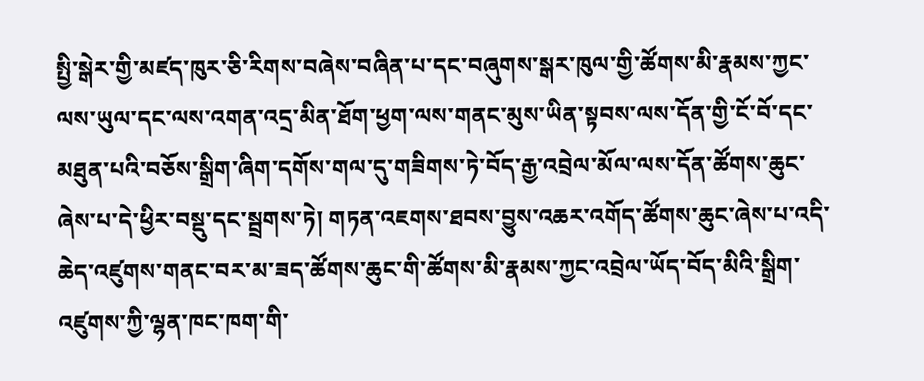སྤྱི་སྒེར་གྱི་མཛད་ཁུར་ཅི་རིགས་བཞེས་བཞིན་པ་དང་བཞུགས་སྒར་ཁུལ་གྱི་ཚོགས་མི་རྣམས་ཀྱང་ལས་ཡུལ་དང་ལས་འགན་འདྲ་མིན་ཐོག་ཕྱག་ལས་གནང་མུས་ཡིན་སྟབས་ལས་དོན་གྱི་ངོ་བོ་དང་མཐུན་པའི་བཅོས་སྒྲིག་ཞིག་དགོས་གལ་དུ་གཟིགས་ཏེ་བོད་རྒྱ་འབྲེལ་མོལ་ལས་དོན་ཚོགས་ཆུང་ཞེས་པ་དེ་ཕྱིར་བསྡུ་དང་སྦྲགས་ཏེ། གཏན་འཇགས་ཐབས་བྱུས་འཆར་འགོད་ཚོགས་ཆུང་ཞེས་པ་འདི་ཆེད་འཛུགས་གནང་བར་མ་ཟད་ཚོགས་ཆུང་གི་ཚོགས་མི་རྣམས་ཀྱང་འབྲེལ་ཡོད་བོད་མིའི་སྒྲིག་འཛུགས་ཀྱི་ལྷན་ཁང་ཁག་གི་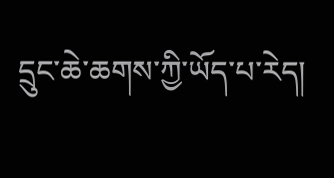དྲུང་ཆེ་ཆགས་ཀྱི་ཡོད་པ་རེད།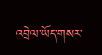འབྲེལ་ཡོད་གསར་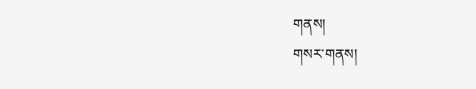གནས།
གསར་གནས།